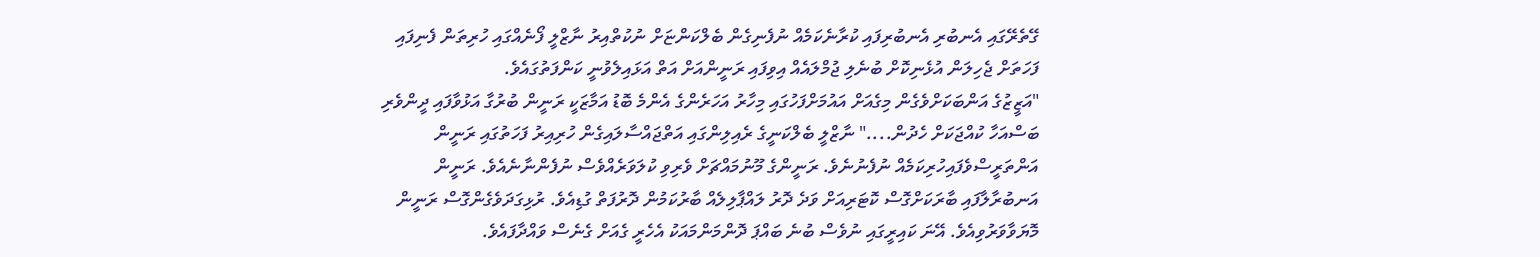ގޭތެރޭގައި އެނބުރި އެނބުރިފައި ކުރާނެކަމެއް ނުފެނިގެން ބެލްކަންޏަށް ނުކުތްއިރު ނާޒްލީ ފޯނެއްގައި ހުރިތަން ފެނިފައި ފަހަތަށް ޖެހިލަން އުޅެނިކޮށް ބުނެލި ޖުމްލައެއް އިވިފައި ރަނީންއަށް އަތް އަޅައިލެވުނީ ކަންފަތުގައެވެ.
"އަޒީޒުގެ އަންބަކަށްވެގެން މިގެއަށް އައުމަށްފަހުގައި މިހާރު އަހަރެންގެ އެންމެ ބޮޑު އަމާޒަކީ ރަނީން ބުރުގާ އަޅުވާފައި ދީންވެރި ބަސްއަހާ ކުއްޖަކަށް ހެދުން...." ނާޒްލީ ބެލްކަނީގެ ރެއިލިންގައި އަތްޖައްސާލައިގެން ހުރިއިރު ފަހަތުގައި ރަނީން އަންތަރީސްވެފައިހުރިކަމެއް ނުފެނުނެވެ. ރަނީންގެ މޫނުމައްޗަށް ވެރިވި ކުލަވަރެއްވެސް ނުފެންނާނެއެވެ. ރަނީން އަނބުރާލާފައި ބާރަކަށްގޮސް ކޮޓަރިއަށް ވަދެ ދޮރު ލައްޕާލިލެއް ބާރުކަމުން ދޮރުފަތް ގުޑިއެވެ. ރުޅިގަދަވެގެންގޮސް ރަނީން މޮޔަވާވަރުވިއެވެ. އޭނަ ކައިރީގައި ނުވެސް ބުނެ ބައްޕަ ދޮންމަންމައަކު އެހެރީ ގެއަށް ގެނެސް ވައްދާފައެވެ.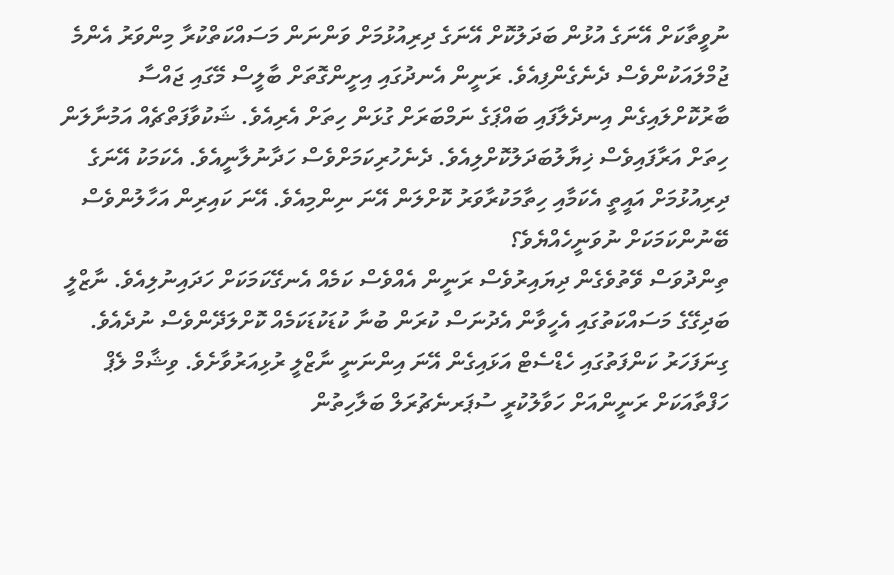ނުވީތާކަށް އޭނަގެ އުޅުން ބަދަލުކޮށް އޭނަގެ ދިރިއުޅުމަށް ވަންނަން މަސައްކަތްކުރާ މިންވަރު އެންމެ ޖުމްލައަކުންވެސް ދެނެގެންފިއެވެ. ރަނީން އެނދުގައި އިށީންގޮތަށް ބާލީސް މޭގައި ޖައްސާ ބާރުކޮށްލައިގެން އިނދެލާފައި ބައްޕަގެ ނަމްބަރަށް ގުޅަން ހިތަށް އެރިއެވެ. ޝަކުވާފަތްޗެއް އަމުނާލަން ހިތަށް އަރާފައިވެސް ޚިޔާލުބަދަލުކޮށްލިއެވެ. ދެނެހުރިކަމަށްވެސް ހަދާނުލާނީއެވެ. އެކަމަކު އޭނަގެ ދިރިއުޅުމަށް އައީތީ އެކަމާއި ހިތާމަކުރާވަރު ކޮށްލަން އޭނަ ނިންމިއެވެ. އޭނަ ކައިރިން އަހާލުންވެސް ބޭނުންކަމަކަށް ނުވަނީހެއްޔެވެ؟
ތިންދުވަސް ވޭތުވެގެން ދިޔައިރުވެސް ރަނީން އެއްވެސް ކަމެއް އެނގޭކަމަކަށް ހަދައިނުލިއެވެ. ނާޒްލީ ބަދިގޭގެ މަސައްކަތުގައި އެހީވާން އެދުނަސް ކުރަން ބުނާ ކުޑަކުޑަކަމެއް ކޮށްލަދޭންވެސް ނުދެއެވެ. ގިނަފަހަރު ކަންފަތުގައި ހެޑްސެޓް އަޅައިގެން އޭނަ އިންނަނީ ނާޒްލީ ރުޅިއަރުވާށެވެ. ވިޝާމް ލެޕް ހަފްތާއަކަށް ރަނީންއަށް ހަވާލުކުރީ ސުޕަރނެޗުރަލް ބަލާހިތުން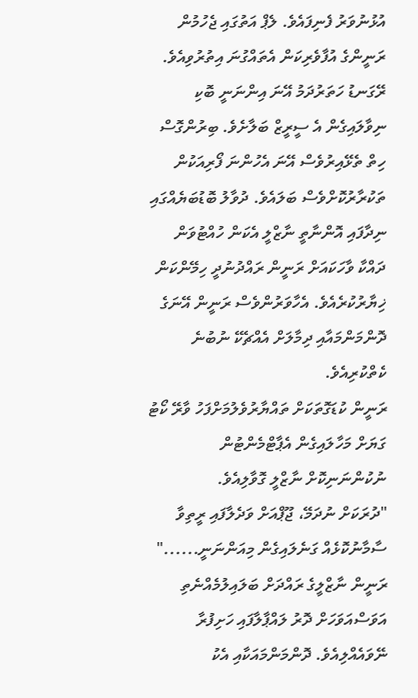އުޅުނުވަރު ފެނިފައެވެ. ލެޕް އަތުގައި ޖެހުމުން ރަނީންގެ އުފާވެރިކަން އެތައްގުނަ އިތުރުވިއެވެ. ރޭގަނޑު ހަތަރުދަމު އޭނަ އިންނަނީ ބޮކި ނިވާލައިގެން އެ ސީރީޒް ބަލާށެވެ. ބިރުންގޮސް ހިތް ތެޅޭއިރުވެސް އޭނަ އެހުންނަ ފޯރިއަކުން ތަކުރާރުކޮށްވެސް ބަލައެވެ. ދުވާލު ބޮޑުބަޔެއްގައި ނިދާފައި އޮންނާތީ ނާޒްލީ އެކަން ހުއްޓުވަން ދައްކާ ވާހަކައަށް ރަނީން ރައްދުނުދީ ހިމޭންކަން ޚިޔާރުކުރެއެވެ. އެހާވަރުންވެސް ރަނީން އޭނަގެ ދޮންމަންމައާއި ދިމާލަށް އެއްޗެކޭ ނުބުނެ ކެތްކުރިއެވެ.
ރަނީން ކުޑަގޮތަކަށް ތައްޔާރުވެލުމަށްފަހު ވާރޭ ކޯޓު ގަޔަށް މަހާލައިގެން އެޕާޓްމެންޓުން ނުކުންނަނިކޮށް ނާޒްލީ ގޮވާލިއެވެ.
"ދުރަކަށް ނުދަމޭ، ޖޫޕްއަށް ވަދެލާފައި ރީތިވާ ސާމާނުކޮޅެއް ގަނެލައިގެން މިއަންނަނީ......" ރަނީން ނާޒްލީގެ ރައްދަށް ބަލައިލުމެއްނެތި އަވަސްއަވަހަށް ދޮރު ލައްޕާލާފައި ހަށިފުރާ ނޭވައެއްލިއެވެ. ދޮންމަންމައަކާއި އެކު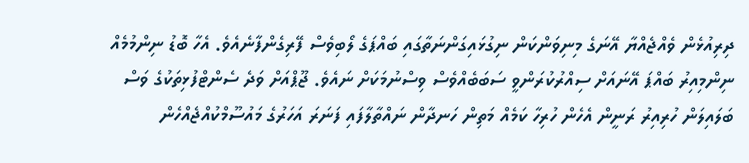ދިރިއުޅެން ވެއްޖެއްޔާ އޭނަގެ މިނިވަންކަން ނިގުޅައިގަންނަތާގައި ބައްޕަގެ ލޯބިވެސް ފޭރިގެންފާނެއެވެ. އެހާ ބޮޑު ނިންމުމެއް ނިންމިއިރު ބައްޕަ އޭނައަށް ސިއްރުކުރަންވީ ސަބަބެއްވެސް ވިސްނުމަކަށް ނައެވެ. ޖޫޕްއަށް ވަދެ ސެންޓްފުޅިތަކުގެ ވަސް ބަލައިލަން ހުރިއިރު ރަނީން އެހެން ހުރިހާ ކަމެއް މަތިން ހަނދާން ނައްތާލާފައި ފަނަރަ އަހަރުގެ މައުސޫމްކުއްޖެއްހެން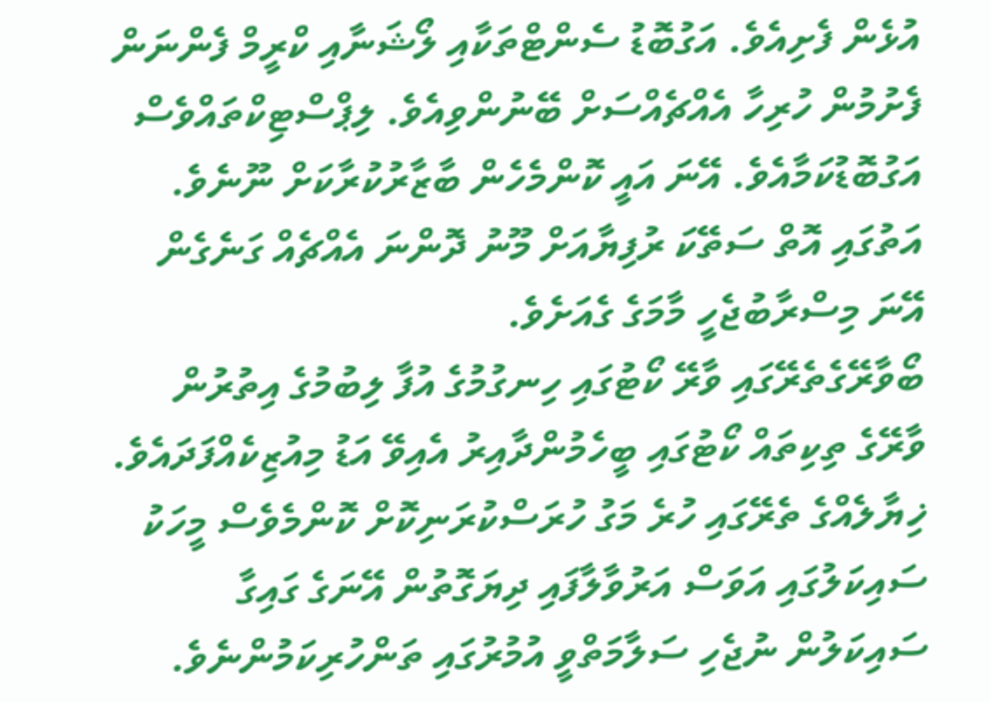އުޅެން ފެށިއެވެ. އަގުބޮޑު ސެންޓްތަކާއި ލޯޝަނާއި ކްރީމް ފެންނަން ފެށުމުން ހުރިހާ އެއްޗެއްސަށް ބޭނުންވިއެވެ. ލިޕްސްޓިކްތައްވެސް އަގުބޮޑުކަމާއެވެ. އޭނަ އައީ ކޮންމެހެން ބާޒާރުކުރާކަށް ނޫނެވެ. އަތުގައި އޮތް ސަތޭކަ ރުފިޔާއަށް މޫނު ދޮންނަ އެއްޗެއް ގަނެގެން އޭނަ މިސްރާބުޖެހީ މާމަގެ ގެއަށެވެ.
ބޯވާރޭގެތެރޭގައި ވާރޭ ކޯޓުގައި ހިނގުމުގެ އުފާ ލިބުމުގެ އިތުރުން ވާރޭގެ ތިކިތައް ކޯޓުގައި ބީހެމުންދާއިރު އެއިވޭ އަޑު މިއުޒިކެއްފަދައެވެ. ޚިޔާލެއްގެ ތެރޭގައި ހުރެ މަގު ހުރަސްކުރަނިކޮށް ކޮންމެވެސް މީހަކު ސައިކަލުގައި އަވަސް އަރުވާލާފައި ދިޔަގޮތުން އޭނަގެ ގައިގާ ސައިކަލުން ނުޖެހި ސަލާމަތްވީ އުމުރުގައި ތަންހުރިކަމުންނެވެ.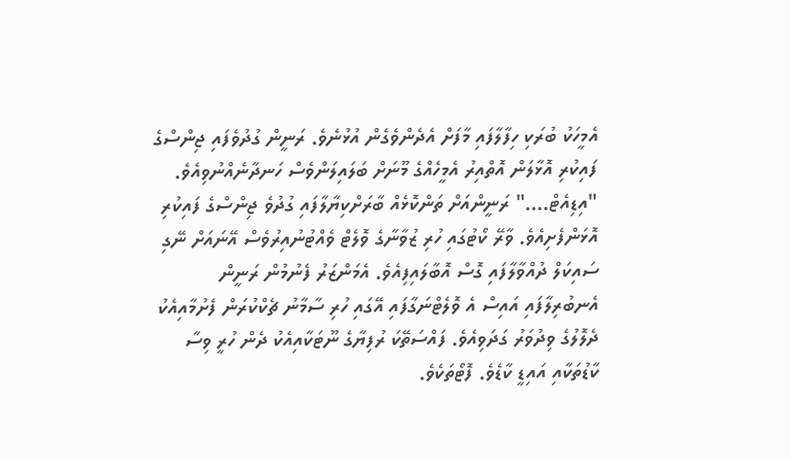އެމީހަކު ބުރަކި ހިފާލާފައި މާފަށް އެދެންވެގެން އުޅުނެވެ. ރަނީން ގުދުވެފައި ޖިންސްގެ ފައިކުރި އޮޅާލަން އޮތްއިރު އެމީހެއްގެ މޫނަށް ބަލައިލަންވެސް ހަނދާނެއްނުވިއެވެ.
"އިޑިއެޓް...." ރަނީންއަށް ތަންކޮޅެއް ބާރަށްކިޔާލާފައި ގުދުވެ ޖިންސްގެ ފައިކުރި އޮޅަންފެށިއެވެ. ވާރޭ ކޯޓުގައި ހުރި ޒުވާނާގެ ވޮލެޓް ވެއްޓުނުއިރުވެސް އޭނައަށް ނޭގި ސައިކަލް ދުއްވާލާފައި ގޮސް އޮބާލައިފިއެވެ. އެމަންޒަރު ފެނުމުން ރަނީން އެނބުރިލާފައި އައިސް އެ ވޮލެޓްނަގާފައި އޭގައި ހުރި ސާމާނު ޗެކްކުރަން ފެށުމާއިއެކު ދެލޮލުގެ ވިދުވަރު ގަދަވިއެވެ. ފައްސަތޭކަ ރުފިޔާގެ ނޫޓަކާއިއެކު ދެން ހުރީ ވިސާ ކާޑުތަކާއި އައިޑީ ކާޑެވެ. ފޮޓޯތަކެވެ.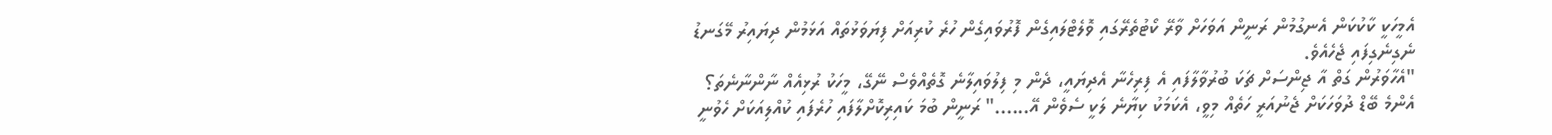އެމީހަކީ ކާކުކަން އެނގުމުން ރަނީން އަވަހަށް ވާރޭ ކޯޓުތެރޭގައި ވޮލެޓްލައިގެން ފޮރުވައިގެން ހުރެ ކުރިއަށް ފިޔަވަޅުތައް އަޅަމުން ދިޔައިރު މޭގަނޑު ނެގިނެގިފައި ޖެހެއެވެ.
"އެހާވަރުން ގަތް އާ ޖިންސަށް ޗަކަ ބުރުވާލާފައި އެ ފިރިހެނާ އެދިޔައީ، ދެން މި ފިލުވައިލާނެ ގޮތެއްވެސް ނޭގޭ، މީހަކު ރުޅިއެއް ނާންނާނެތަ؟ އެންމެ ބޭޑް ދުވަހަކަށް ޖެނުއަރީ ހަތެއް މިވީ، އެކަމަކު ކިޔާނެ ލަކީ ސެވެން އޭ......" ރަނީން ބުމަ ކައިރިކޮށްލާފައި ހުރެފައި ކުއްލިއަކަށް ހެވުނީ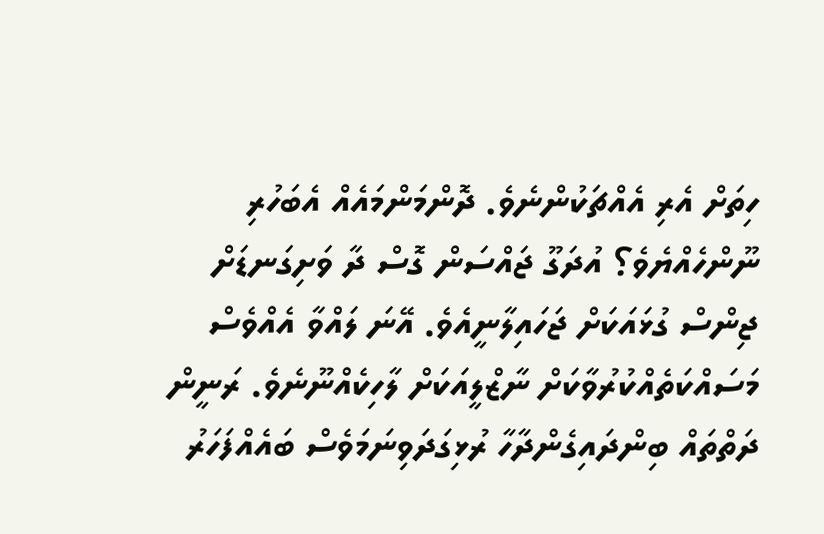ހިތަށް އެރި އެއްޗަކުންނެވެ. ދޮންމަންމައެއް އެބަހުރި ނޫންހެއްޔެވެ؟ އުދަގޫ ޖައްސަން ގޮސް ދާ ވަށިގަނޑަށް ޖިންސް ގުޅައަކަށް ޖަހައިލާނީއެވެ. އޭނަ ލައްވާ އެއްވެސް މަސައްކަތެއްކުރުވާކަށް ނާޒްލީއަކަށް ލާހިކެއްނޫނެވެ. ރަނީން ދަތްތައް ބިންދައިގެންދާހާ ރުޅިގަދަވިނަމަވެސް ބައެއްފަހަރު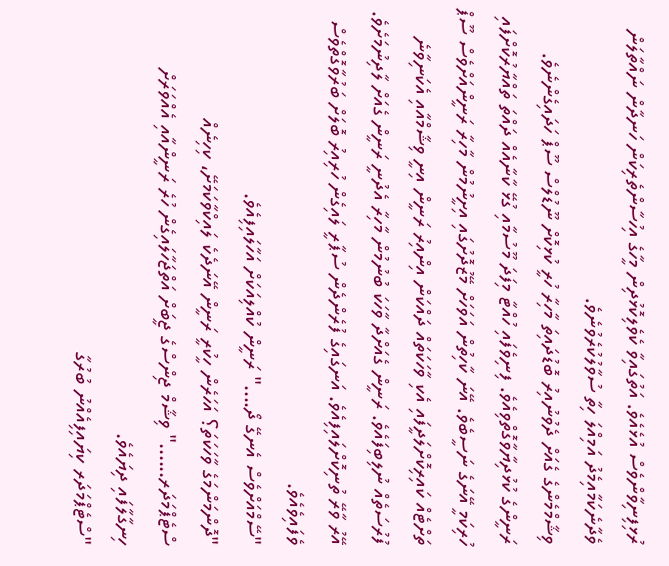ރުޅިފިނިވާންވެސް އުޅެއެވެ. އަތުގައިވާ ކެވެލިކޮޅުދިން މީހާގެ އިހުސާންތެރިކަން ހަނދާން ނައްތާލަން ވެދާނެކަމާއިމެދު އަމިއްލަ ހިތާ ސުވާލުކުރެވުނެވެ.
ވިޝާމްމެންގެ ގެއަށް ދެވުނުއިރު ބޮޑުދައިތަ މާހިރާ ހުރީ ކުޅިކޮށް ނޫޑުލްސް ސޫޕް ހަދައިގެންނެވެ. ރަނީންގެ ކުޅުދިޔާވާގޮތްވިއެވެ. ފިނިވެފައި ހުއްޓާ މިފަދަ މޫސުމާއި ގުޅޭ ކާނާއެއް ދައްތަ ތައްޔާރުކޮށްފައި ހުރިކަމީ އޭނަގެ ނަސީބެވެ. އޭނަ ކާހިތުން އަވަހަށް މޭޒުދޮށުގައި އިށީނުމުން މާހިރާ ރަނީންއަށްވެސް ސޫޕް ތަށްޓެއް ކައިރިކޮށްލަދީފައި އެކި ވާހަކަތައް ދައްކަން އިންއިރު ރަނީން އިނީ ވިޝާމްއާއި އެކަނިވާނެ ފުރުސަތެއް ނުލިބިފައެވެ. ރަނީން ގެއަށްދާ ވާހަކަ ބުނުމުން މާހިރާ އެދުނީ ރަނީން ގެއަށް ލާދިނުމަށެވެ. އޭރު ވާރޭ ތުނިކޮށްލައިފިއެވެ. އަނގައިގެ ފުރެންދެން ސުޕާރީ ލައިގެން ހުރިއިރު ބޮލަށް ބަރުވާގޮތްވެސް ވެފައިވެއެވެ.
"ސޭމްއަށްވެސް އެނގޭ ދޯ...." ރަނީން ކުއްލިއަކަށް އަހާލައިފިއެވެ.
"ދޮންމަންމަގެ ވާހަކަތަ؟ އަހަރެން ހީކުރީ ރަނީން އޭނަދެކެ ލައިކްވާކަމަށޭ، ކިހިނެއް ސްޓެޕްމަދަރ......" ވިޝާމް ޖިންސްގެ ޖީބަށް އަތްޖަހާލައިގެން ހުރެ ރަނީންއާއި އެއްވަރަށް ހިނގާލާފައި ދިޔައެވެ.
"ސްޓެޕްމަދަރ ކިޔައިފިއެއްނު ބުރުގާ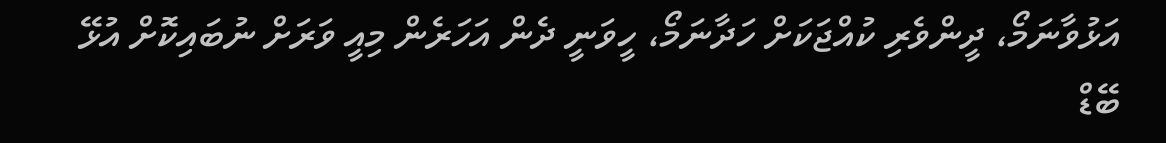އަޅުވާނަމޯ، ދީންވެރި ކުއްޖަކަށް ހަދާނަމޯ، ހީވަނީ ދެން އަހަރެން މިއީ ވަރަށް ނުބައިކޮށް އުޅޭ ބޭޑް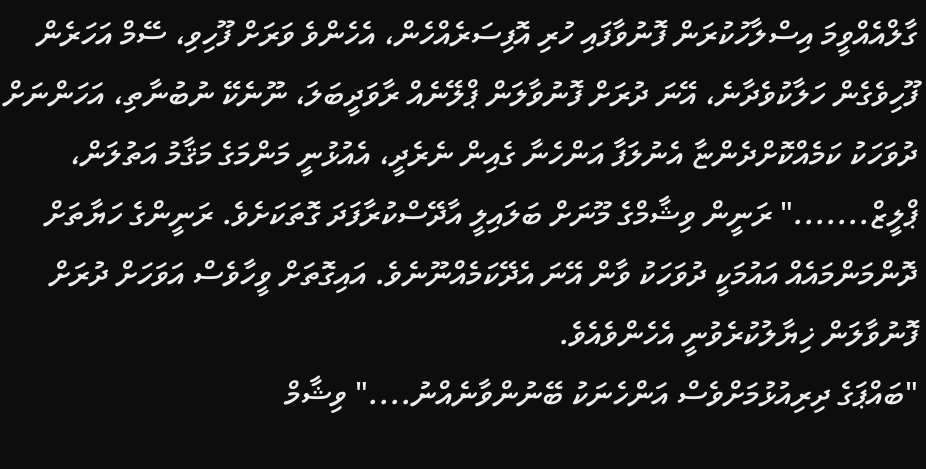ގާލްއެއްވީމަ އިސްލާހުކުރަން ފޮނުވާފައި ހުރި އޮފިސަރެއްހެން، އެހެންވެ ވަރަށް ފޫހިވި، ސޭމް އަހަރެން ފޫހިވެގެން ހަލާކުވެދާނެ، އޭނަ ދުރަށް ފޮނުވާލަން ޕްލޭނެއް ރާވަދީބަލަ، ނޫނެކޭ ނުބުނާތި، އަހަންނަށް ދުވަހަކު ކަމެއްކޮށްދެންޏާ އެނުލަފާ އަންހެނާ ގެއިން ނެރެދީ، އެއުޅުނީ މަންމަގެ މަޤާމު އަތުލަން، ޕްލީޒް......." ރަނީން ވިޝާމްގެ މޫނަށް ބަލައިލީ އާދޭސްކުރާފަދަ ގޮތަކަށެވެ. ރަނީންގެ ހަޔާތަށް ދޮންމަންމައެއް އައުމަކީ ދުވަހަކު ވާން އޭނަ އެދޭކަމެއްނޫނެވެ. އައިގޮތަށް ވީހާވެސް އަވަހަށް ދުރަށް ފޮނުވާލަން ޚިޔާލުކުރެވުނީ އެހެންވެއެވެ.
"ބައްޕަގެ ދިރިއުޅުމަށްވެސް އަންހެނަކު ބޭނުންވާނެއްނު...." ވިޝާމް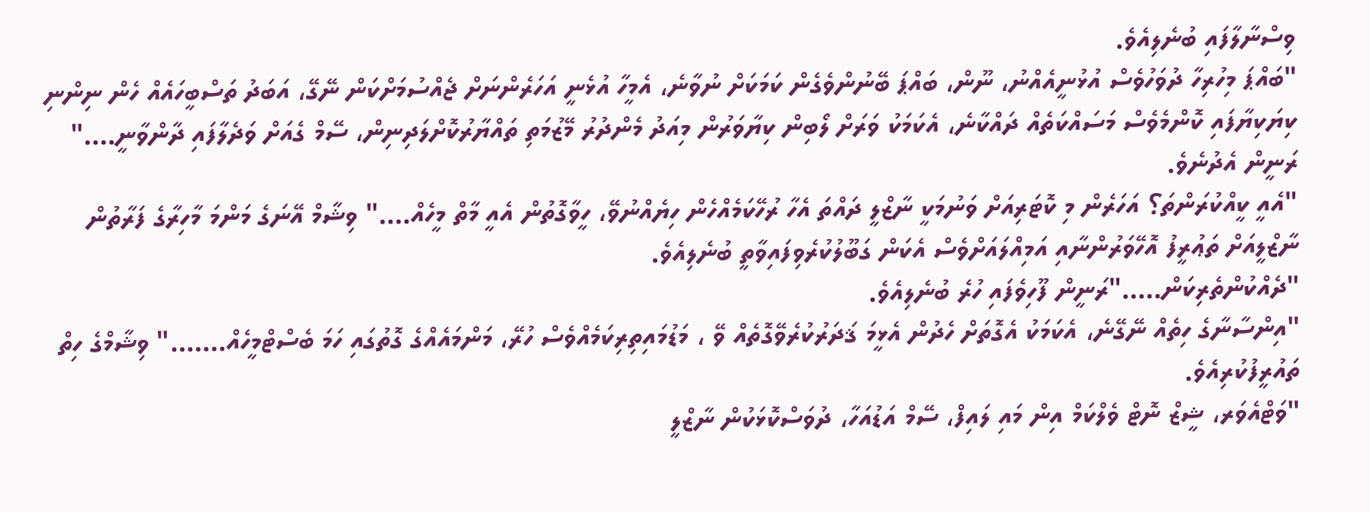ވިސްނާލާފައި ބުނެލިއެވެ.
"ބައްޕަ މިހުރިހާ ދުވަހުވެސް އުޅުނީއެއްނު، ނޫން، ބައްޕަ ބޭނުންވެގެން ކަމަކަށް ނުވާނެ، އެމީހާ އުޅެނީ އަހަރެންނަށް ޖެއްސުމަށްކަން ނޭގޭ، އަބަދު ތަސްބީހައެއް ހެން ނިންނި ކިޔަކިޔާފައި ކޮންމެވެސް މަސައްކަތެއް ދައްކާނެ، އެކަމަކު ވަރަށް ލޯބިން ކިޔާވަރުން މިއަދު މެންދުރު މޭޒުމަތި ތައްޔާރުކޮށްލަދިނިން، ސޭމް ގެއަށް ވަދެލާފައި ދާންވާނީ...." ރަނީން އެދުނެވެ.
"އެއީ ކީއްކުރަންތަ؟ އަހަރެން މި ކޮޓަރިއަށް ވަނުމަކީ ނާޒްލީ ދައްތަ އެހާ ރުހޭކަމެއްހެން ހިޔެއްނުވޭ، ހީވާގޮތުން އެއީ މާތް މީހެއް...." ވިޝާމް އޭނަގެ މަންމަ މާހިރާގެ ފަރާތުން ނާޒްލީއަށް ތަޢުރީފު އޮހޭވަރުންނާއި އަމިއްލައަށްވެސް އެކަން ގަބޫލުކުރެވިފައިވާތީ ބުނެލިއެވެ.
"ދެއްކުންތެރިކަން....."ރަނީން ފޫހިވެފައި ހުރެ ބުނެލިއެވެ.
"އިންސާނާގެ ހިތެއް ނޭގޭނެ، އެކަމަކު އެގޮތަށް ހެދުން އެޅީމަ ޤަދަރުކުރެވޭގޮތެއް ވޭ ، މަޑުމައިތިރިކަމެއްވެސް ހުރޭ، މަންމައެއްގެ ގޮތުގައި ހަމަ ބެސްޓްމީހެއް......." ވިޝާމްގެ ހިތް ތައުރީފުކުރިއެވެ.
"ވަޓްއެވަރ، ޝީޒް ނޮޓް ވެލްކަމް އިން މައި ލައިފް، ސޭމް އަޑުއަހާ، ދުވަސްކޮޅަކުން ނާޒްލީ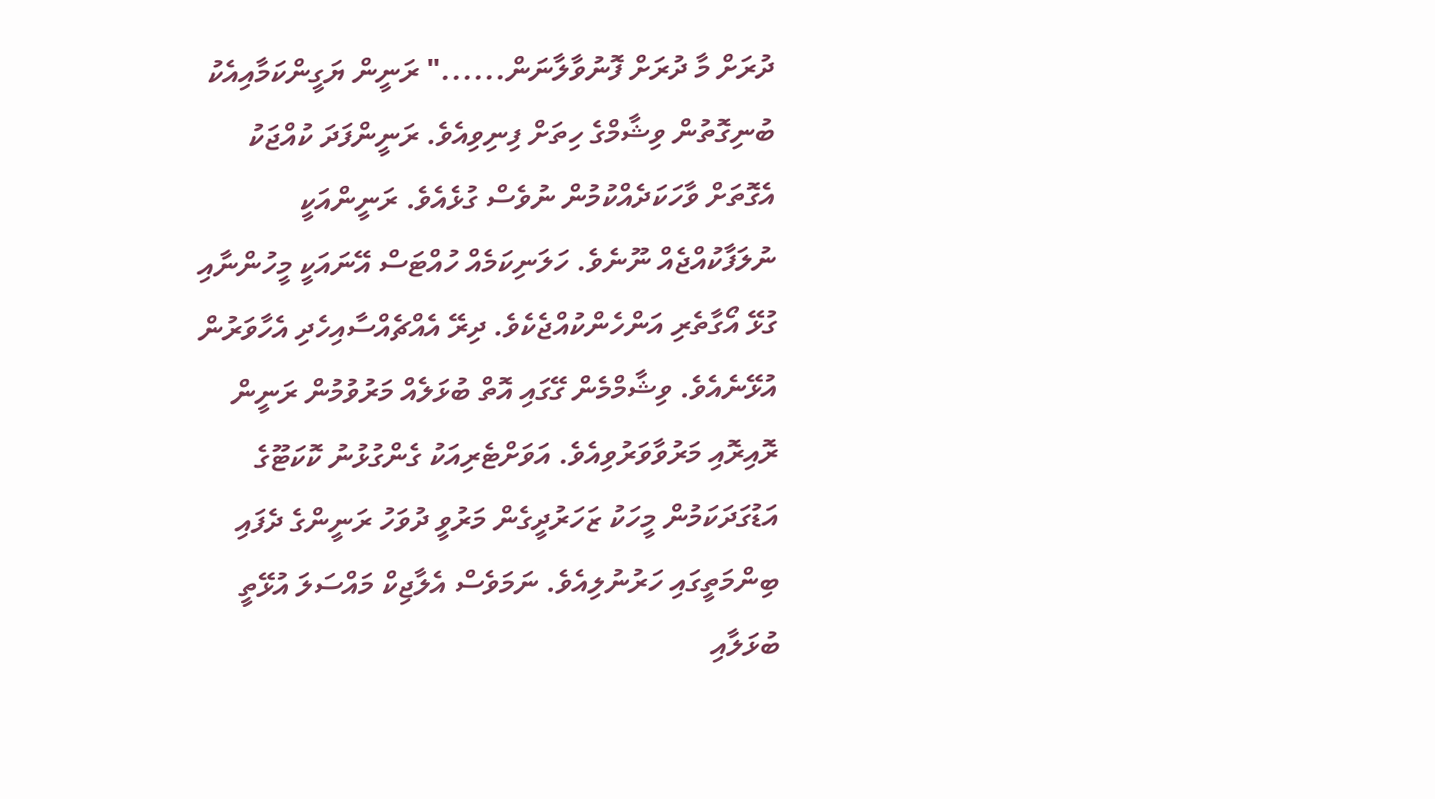ދުރަށް މާ ދުރަށް ފޮނުވާލާނަން......" ރަނީން ޔަގީންކަމާއިއެކު ބުނިގޮތުން ވިޝާމްގެ ހިތަށް ފިނިވިއެވެ. ރަނީންފަދަ ކުއްޖަކު އެގޮތަށް ވާހަކަދެއްކުމުން ނުވެސް ގުޅެއެވެ. ރަނީންއަކީ ނުލަފާކުއްޖެއް ނޫނެވެ. ހަލަނިކަމެއް ހުއްޓަސް އޭނައަކީ މީހުންނާއި ގުޅޭ އޯގާތެރި އަންހެންކުއްޖެކެވެ. ދިރޭ އެއްޗެއްސާއިހެދި އެހާވަރުން އުޅޭނެއެވެ. ވިޝާމްމެން ގޭގައި އޮތް ބުޅަލެއް މަރުވުމުން ރަނީން ރޮއިރޮއި މަރުވާވަރުވިއެވެ. އަވަށްޓެރިއަކު ގެންގުޅުނު ކޮކަޓޫގެ އަޑުގަދަކަމުން މީހަކު ޒަހަރުދީގެން މަރުވީ ދުވަހު ރަނީންގެ ދެފައި ބިންމަތީގައި ހަރުނުލިއެވެ. ނަމަވެސް އެލާޖިކް މައްސަލަ އުޅޭތީ ބުޅަލާއި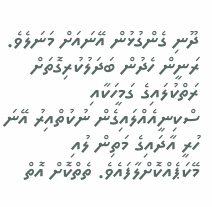ދޫނި ގެންގުޅުން އޭނައަށް މަނަލެވެ.
ރަނީން ހެދުން ބަދަލުކުރިގޮތަށް ރަތްކުލައިގެ ގަމީހަކާއި ސްކިނީއެއްލައިގެން ނުކުތްއިރު އޭނަ ހުރީ އާދައިގެ މަތިން ލުއި މޭކަޕެއްކޮށްލާފައެވެ. ތެތްކޮށް އޮތް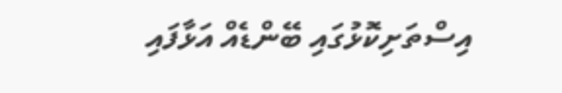އިސްތަށިކޮޅުގައި ބޭންޑެއް އަޅާފައި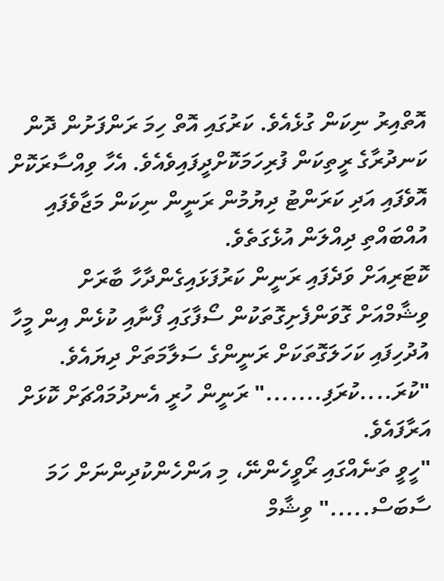އޮތްއިރު ނިކަން ގުޅެއެވެ. ކަރުގައި އޮތް ހިމަ ރަންފަށުން ދޮން ކަނދުރާގެ ރީތިކަން ފުރިހަމަކޮށްދީފައިވެއެވެ. އެހާ ވިއްސާރަކޮށް އޮވެފައި އަދި ކަރަންޓު ދިޔުމުން ރަނީން ނިކަން މަޖާވެފައި އުއްބައްތި ދިއްލަން އުޅެގަތެވެ.
ކޮޓަރިއަށް ވަދެފައި ރަނީން ކަރުފަޅައިގެންދާހާ ބާރަށް ވިޝާމްއަށް ގޮވަންފެށިގޮތަކުން ސޯފާގައި ފޯނާއި ކުޅެން އިން މީހާ އުދުހިފައި ކަހަލަގޮތަކަށް ރަނީންގެ ސަލާމަތަށް ދިޔައެވެ.
"ކުރަ....ކުރަފި......." ރަނީން ހުރީ އެނދުމައްޗަށް ކޮޅަށް އަރާފައެވެ.
"ހީވީ ތަނެއްގައި ރޯވީހެންނޭ، މި އަންހެންކުދިންނަށް ހަމަ ސާބަސް....." ވިޝާމް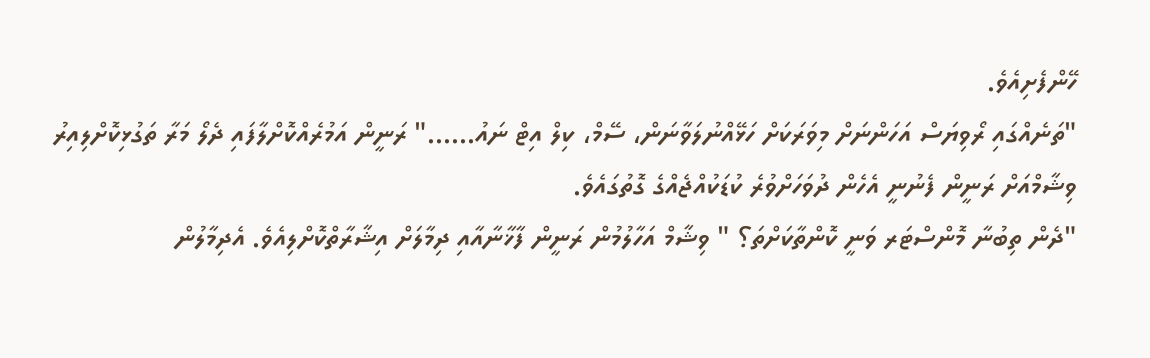ހޭންފެށިއެވެ.
"ތަނެއްގައި ރޯވިޔަސް އަހަންނަށް މިވަރަކަށް ހަޅޭއްނުލަވާނަން، ސޭމް، ކިލް އިޓް ނައު......" ރަނީން އަމުރެއްކޮށްލާފައި ދެލޯ މަރާ ތަގުޅިކޮށްލިއިރު ވިޝާމްއަށް ރަނީން ފެނުނީ އެހެން ދުވަހަށްވުރެ ކުޑަކުއްޖެއްގެ ގޮތުގައެވެ.
"ދެން ތިބުނާ މޮންސްޓަރ ވަނީ ކޮންތާކަށްތަ؟ " ވިޝާމް އަހާލުމުން ރަނީން ފާޚާނާއާއި ދިމާލަށް އިޝާރާތްކޮށްލިއެވެ. އެދިމާލުން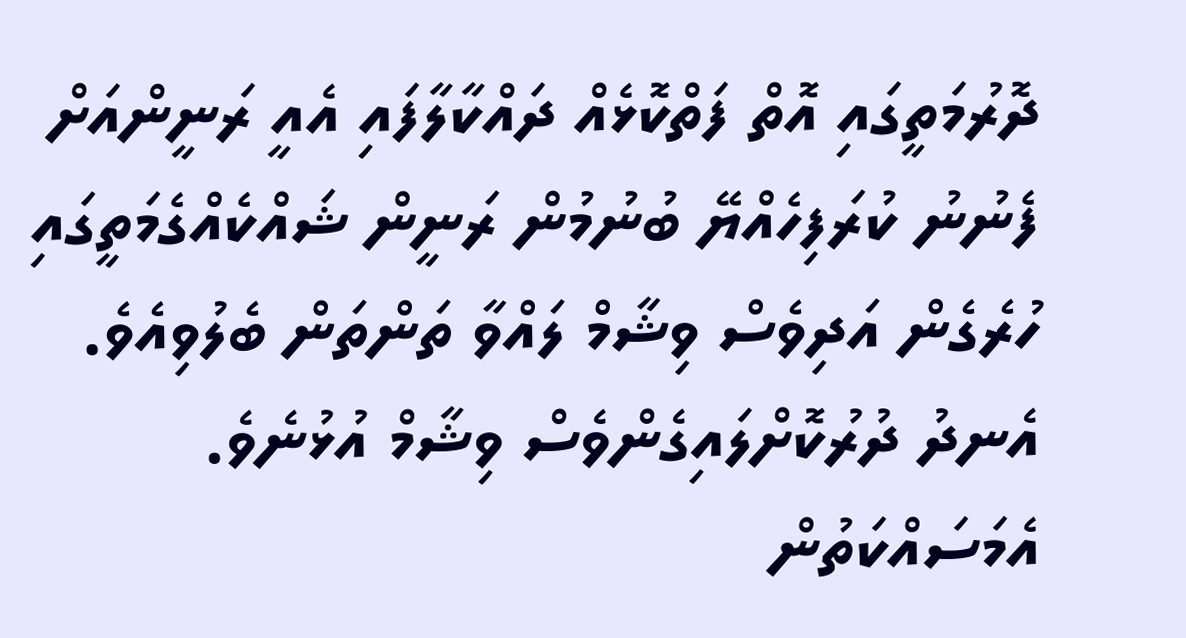ދޮރުމަތީގައި އޮތް ފަތްކޮޅެއް ދައްކާލާފައި އެއީ ރަނީންއަށް ފެނުނު ކުރަފިހެއްޔޭ ބުނުމުން ރަނީން ޝައްކެއްގެމަތީގައި ހުރެގެން އަދިވެސް ވިޝާމް ލައްވާ ތަންތަން ބެލުވިއެވެ. އެނދު ދުރުކޮށްލައިގެންވެސް ވިޝާމް އުޅުނެވެ. އެމަސައްކަތުން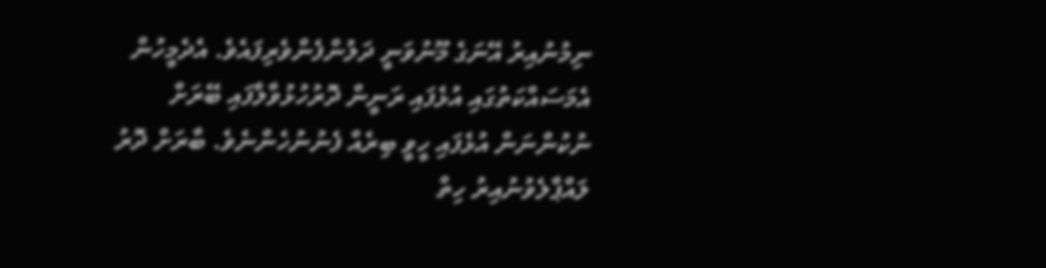ނިމުނުއިރު އޭނަގެ މޫނުވަނީ ދަލުންފެންވެރިފައެވެ. އެދެމީހުން އެމަސައްކަތުގައި އުޅެފައި ރަނީން ދޮރުހުޅުވާލާފައި ބޭރަށް ނުކުންނަން އުޅެފައި ހީވީ ބިރެއް ފެނުނުހެންނެވެ. ބާރަށް ދޮރު ލައްޕާލެވުނުއިރު ހިތް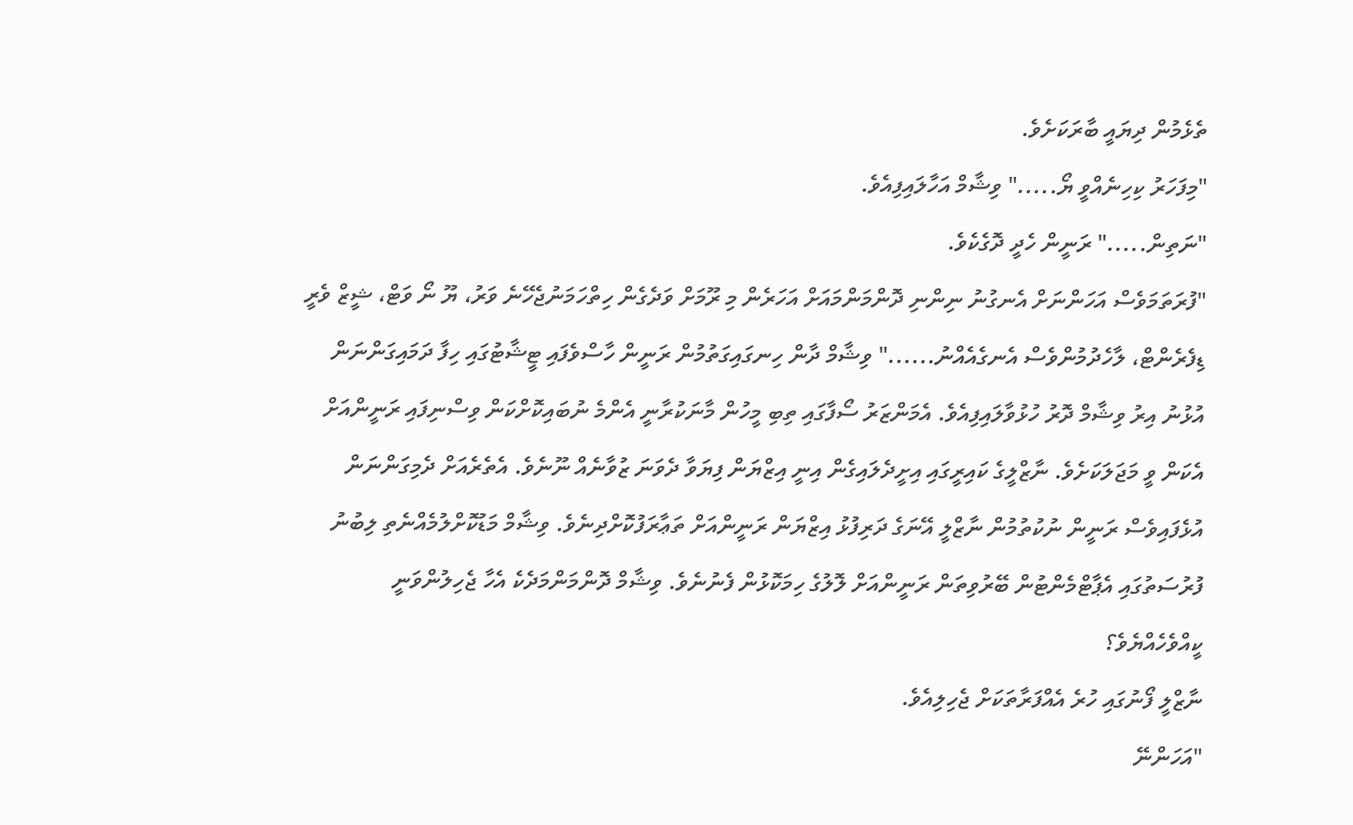ތެޅެމުން ދިޔައީ ބާރަކަށެވެ.
"މިފަހަރު ކިހިނެއްވީ ޔޯ....." ވިޝާމް އަހާލައިފިއެވެ.
"ނަތިން....." ރަނީން ހެދީ ދޮގެކެވެ.
"ފުރަތަމަވެސް އަހަންނަށް އެނގުނު ނިންނި ދޮންމަންމައަށް އަހަރެން މި ރޫމަށް ވަދެގެން ހިތްހަމަނުޖެހޭނެ ވަރު، ޔޫ ނޯ ވަޓް، ޝީޒް ވެރީ ޑިފެރެންޓް، ލާހެދުމުންވެސް އެނގެއެއްނު......" ވިޝާމް ދާން ހިނގައިގަތުމުން ރަނީން ހާސްވެފައި ޓީޝާޓުގައި ހިފާ ދަމައިގަންނަން އުޅުނު އިރު ވިޝާމް ދޮރު ހުޅުވާލައިފިއެވެ. އެމަންޒަރު ސޯފާގައި ތިބި މީހުން މާނަކުރާނީ އެންމެ ނުބައިކޮށްކަން ވިސްނިފައި ރަނީންއަށް އެކަން ވީ މަޖަލަކަށެވެ. ނާޒްލީގެ ކައިރީގައި އިށީދެލައިގެން އިނީ އިޒްޔަން ފިޔަވާ ދެވަނަ ޒުވާނެއް ނޫނެވެ. އެތެރެއަށް ދެމިގަންނަން އުޅެފައިވެސް ރަނީން ނުކުތުމުން ނާޒްލީ އޭނަގެ ދަރިފުޅު އިޒްޔަން ރަނީންއަށް ތަޢާރަފުކޮށްދިނެވެ. ވިޝާމް މަޑުކޮށްލުމެއްނެތި ލިބުނު ފުރުސަތުގައި އެޕާޓްމެންޓުން ބޭރުވިތަން ރަނީންއަށް ލޮލުގެ ހިމަކޮޅުން ފެނުނެވެ. ވިޝާމް ދޮންމަންމަދެކެ އެހާ ޖެހިލުންވަނީ ކީއްވެހެއްޔެވެ؟
ނާޒްލީ ފޯނުގައި ހުރެ އެއްފަރާތަކަށް ޖެހިލިއެވެ.
"އަހަންނޭ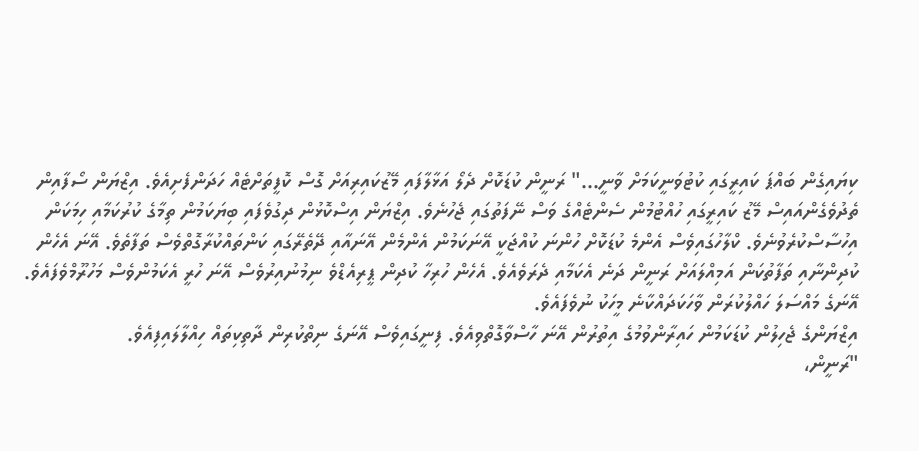ކިޔައިގެން ބައްޕަ ކައިރީގައި ކުޓުވަނީކަމަށް ވާނީ..." ރަނީން ކުޑަކޮށް ދެލޯ އަޅާލާފައި މޭޒުކައިރިއަށް ގޮސް ކޮފީތަށްޓެއް ހަދަންފެށިއެވެ. އިޒްޔަން ސޯފާއިން ތެދުވެގެންއައިސް މޭޒު ކައިރީގައި ހުއްޓުމުން ސެންޓެއްގެ ވަސް ނޭފަތުގައި ޖެހުނެވެ. އިޒްޔަން އިސްކޮޅުން ދިގުވެފައި ބިޔަކަމުން ތިމާގެ ކުރުކަމާއި ހިމަކަން އިހުސާސްކުރެވުނެވެ. ކްލާހުގައިވެސް އެންމެ ކުޑަކޮށް ހުންނަ ކުއްޖަކީ އޭނަކަމުން އެންމެން އޭނައާއި ދޭތެރޭގައި ކަންތައްކުރާގޮތްވެސް ތަފާތެވެ. އޭނަ އެހެން ކުދިންނާއި ތަފާތުކަން އަމިއްލައަށް ރަނީން ދަނެ އެކަމާއި ދެރަވެއެވެ. އެހެން ހުރިހާ ކުދިން ޕީރިއެޑްވެ ނިމުނުއިރުވެސް އޭނަ ހުރީ އެކަމުންވެސް މަހުރޫމްވެފައެވެ. އޭނަގެ މައްސަލަ ހައްލުކުރަން ވާހަކަދައްކާނެ މީހަކު ނުވެފައެވެ.
އިޒްޔަންގެ ޖެހިލުން ކުޑަކަމުން ހައިރާންވުމުގެ އިތުރުން އޭނަ ހާސްވާގޮތްވިއެވެ. ފިނީގައިވެސް އޭނަގެ ނިތްކުރިން ދާތިކިތައް ހިއްލާލައިފިއެވެ.
"ރަނީން،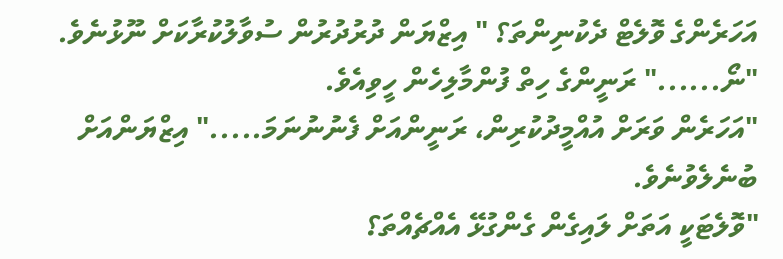އަހަރެންގެ ވޮލެޓް ދެކުނިންތަ؟ " އިޒްޔަން ދުރުދުރުން ސުވާލުކުރާކަށް ނޫޅުނެވެ.
"ނޯ......" ރަނީންގެ ހިތް ފުންމާލިހެން ހީވިއެވެ.
"އަހަރެން ވަރަށް އުއްމީދުކުރިން، ރަނީންއަށް ފެނުނުނަމަ....." އިޒްޔަންއަށް ބުނެލެވުނެވެ.
"ވޮލެޓަކީ އަތަށް ލައިގެން ގެންގުޅޭ އެއްޗެއްތަ؟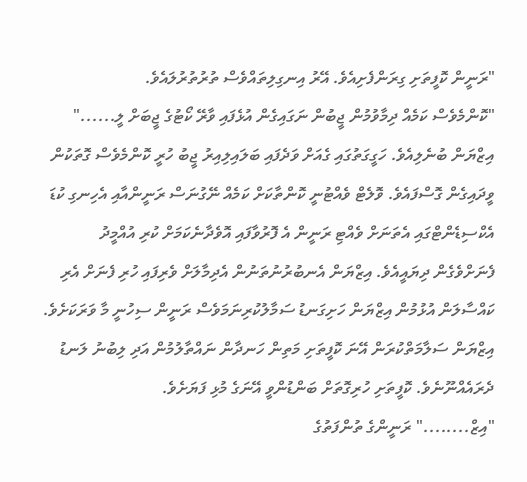"ރަނީން ކޮފީތަށި ގިރަންފެށިއެވެ. އޭރު އިނގިލިތައްވެސް ތުރުތުރުލައެވެ.
"ކޮންމެވެސް ކަމެއް ދިމާވުމުން ޖީބުން ނަގައިގެން އުޅެފައި ވާރޭ ކޯޓުގެ ޖީބަށް ލީ......" އިޒްޔަން ބުނެލިއެވެ. ހަގީގަތުގައި ގެއަށް ވަދެފައި ބަލައިލިއިރު ޖީބު ހުރީ ކޮންމެވެސް ގޮތަކުން ވީދައިގެން ގޮސްފައެވެ. ވޮލެޓް ވެއްޓުނީ ކޮންތާކަށް ކަމެއް ނޭގުނަސް ރަނީންއާއި އެހިނގި ކުޑަ އެކްސިޑެންޓްގައި އެތަނަށް ވެއްޓި ރަނީން އެ ފޮރުވާފައި އޮވެދާނެކަމަށް ކުރި އުއްމީދު ފެނަށްވެގެން ދިޔައީއެވެ. އިޒްޔަން އެނބުރުނުތަނުން އެދިމާލަށް ވެރިފައި ހުރި ފެނަށް އެރި ކައްސާލަން އުޅުމުން އިޒްޔަން ހަށިގަނޑު ސަމާލުކުރިނަމަވެސް ރަނީން ސިހުނީ މާ ވަރަކަށެވެ. އިޒްޔަން ސަލާމަތްކުރަން އޭނަ ކޮފީތަށި މަތިން ހަނދާން ނައްތާލުމުން އަދި ލިބުނު ލަނޑު ދެރައެއްނޫނެވެ. ކޮފީތަށި ހުރިގޮތަށް ބަންޑުންވީ އޭނަގެ މުޅި ފަޔަށެވެ.
"އިޒް........" ރަނީންގެ ތުންފަތުގެ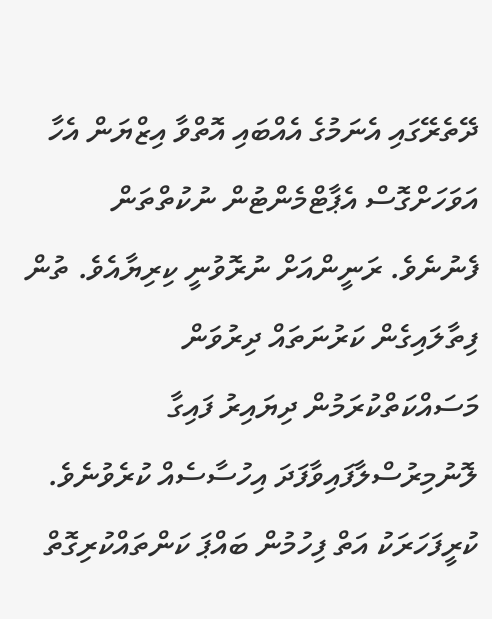ދޭތެރޭގައި އެނަމުގެ އެއްބައި އޮތްވާ އިޒްޔަން އެހާ އަވަހަށްގޮސް އެޕާޓްމެންޓުން ނުކުތްތަން ފެނުނެވެ. ރަނީންއަށް ނުރޮވުނީ ކިރިޔާއެވެ. ތުން ފިތާލައިގެން ކަރުނަތައް ދިރުވަން މަސައްކަތްކުރަމުން ދިޔައިރު ފައިގާ ލޮނުމިރުސްލާފައިވާފަދަ އިހުސާސެއް ކުރެވުނެވެ. ކުރީފަހަރަކު އަތް ފިހުމުން ބައްޕަ ކަންތައްކުރިގޮތް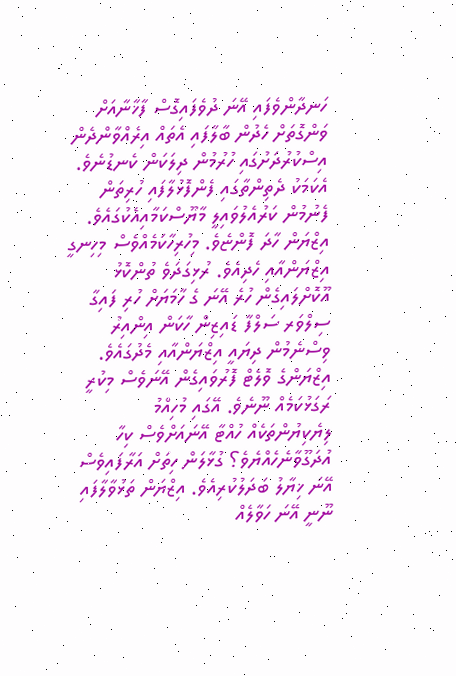ހަނދާންވެފައި އޭނަ ދުވެފައިގޮސް ފާޚާނާއަށް ވަންގޮތަށް ހެދުން ބާލާފައި އެތައް އިރެއްވާންދެން އިސްކުރުދަށުގައި ހުރުމުން ދިލަކަން ކެނޑުނެވެ. އެކަމަކު ދެތިންތާގައި ފެންފޮޅުލާފައި ހުރިތަން ފެނުމުން ކަރުއެލުވައިލީ މާޔޫސްކަމާއިއެކުގައެވެ. އިޒްޔަން ހާދަ ފޮންޏެވެ. މިހުރިހާކަމެއްވެސް މިހިނގީ އިޒްޔަންއާއި ހެދިއެވެ. ރުޅިގަދަވެ ތުންކޮޅު އޫކޮށްލައިގެން ހުރެ އޭނަ ގެ ހާމަޔަށް ހުރި ފައިގާ ސިލްވަރ ސަލްފާ ޑައިޒިން ހާކަން އިންއިރު ވިސްނެމުން ދިޔައީ އިޒްޔަންއާއި މެދުގައެވެ. އިޒްޔަންގެ ވޮލެޓް ފޮރުވައިގެން އޭނަވެސް މިކުރީ ރަގަޅުކަމެއް ނޫނެވެ. އޭގައި މުހިއްމު ލިޔެކިޔުންތަކެއް ހުއްޓާ އޭނައަށްވެސް ކިހާ އުދަގޫވާނެހެއްޔެވެ؟ ގުޅާލަން ހިތަށް އަރާފައިވެސް އޭނަ ޚިޔާލު ބަދަލުކުރިއެވެ. އިޒްޔަން ތަޅުވާލާފައި ނޫނީ އޭނަ ހަވާލެއް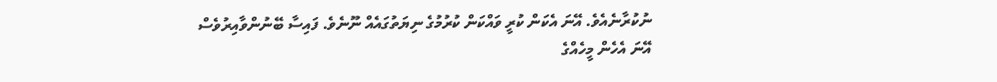ނުކުރާނެއެވެ. އޭނަ އެކަން ކުރީ ވައްކަން ކުރުމުގެ ނިޔަތުގައެއް ނޫނެވެ. ފައިސާ ބޭނުންވާއިރުވެސް އޭނަ އެހެން މީހެއްގެ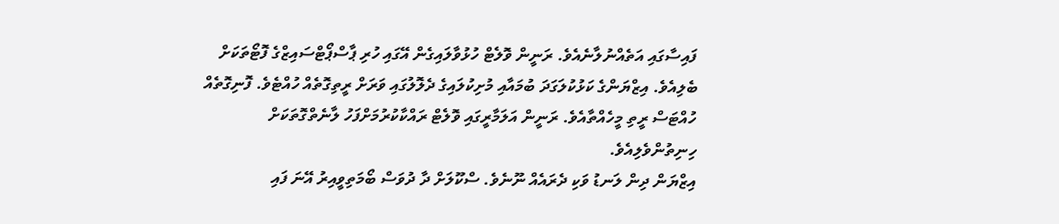ފައިސާގައި އަތެއްނުލާނެއެވެ. ރަނީން ވޮލެޓް ހުޅުވާލައިގެން އޭގައި ހުރި ޕާސްޕޯޓްސައިޒްގެ ފޮޓޯތަކަށް ބެލިއެވެ. އިޒްޔަންގެ ކަޅުކުލަގަދަ ބުމައާއި މުށިކުލައިގެ ދެލޮލުގައި ވަރަށް ރީތިގޮތެއް ހުއްޓެވެ. ފޮނިގޮތެއް ހުއްޓަސް ރީތި މީހެއްތާއެވެ. ރަނީން އަލަމާރީގައި ވޮލެޓް ރައްކާކުރުމަށްފަހު ލާނެތްގޮތަކަށް ހިނިތުންވެލިއެވެ.
އިޒްޔަން ދިން ލަނޑު ވަކި ދެރައެއް ނޫނެވެ. ސްކޫލަށް ދާ ދުވަސް ބޯމަތިވީއިރު އޭނަ ފައި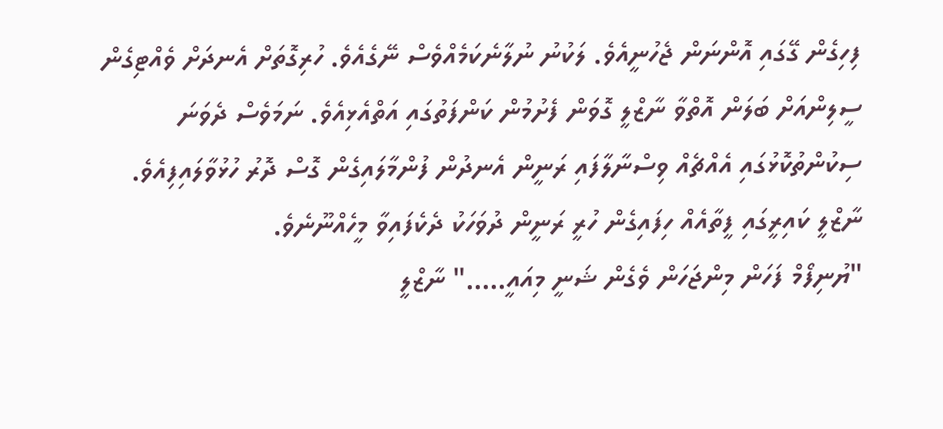ފިހިގެން ގޭގައި އޮންނަން ޖެހުނީއެވެ. ލަކުނު ނުލާނެކަމެއްވެސް ނޭގެއެވެ. ހުރިގޮތަށް އެނދަށް ވެއްޓިގެން ސީލިންއަށް ބަލަން އޮތްވާ ނާޒްލީ ގޮވަން ފެށުމުން ކަންފަތުގައި އަތްއެޅިއެވެ. ނަމަވެސް ދެވަނަ ސިކުންތުކޮޅުގައި އެއްޗެއް ވިސްނާލާފައި ރަނީން އެނދުން ފުންމާލައިގެން ގޮސް ދޮރު ހުޅުވާލައިފިއެވެ. ނާޒްލީ ކައިރީގައި ފީތާއެއް ހިފައިގެން ހުރީ ރަނީން ދުވަހަކު ދެކެފައިވާ މީހެއްނޫނެވެ.
"ޔުނިފޯމް ފަހަން މިންޖަހަން ވެގެން ޝަނީ މިއައީ....." ނާޒްލީ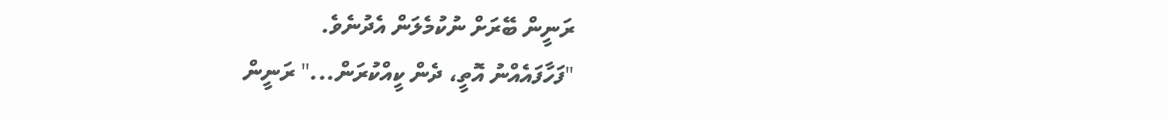ރަނީން ބޭރަށް ނުކުމެލަން އެދުނެވެ.
"ފަހާފައެއްނު އޮތީ، ދެން ކީއްކުރަން..." ރަނީން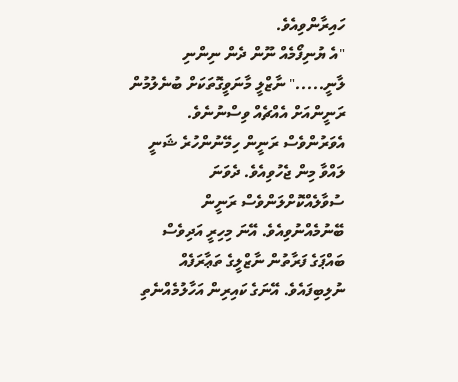ހައިރާންވިއެވެ.
"އެ ޔުނިފޯމެއް ނޫން ދެން ނިންނި ލާނީ....." ނާޒްލީ މާނަވީގޮތަކަށް ބުނެލުމުން ރަނީންއަށް އެއްޗެއް ވިސްނުނެވެ. އެވަރުންވެސް ރަނީން ހިމޭނުންހުރެ ޝަނީ ލައްވާ މިން ޖެހުވިއެވެ. ދެވަނަ ސުވާލެއްކޮށްލަންވެސް ރަނީން ބޭނުމެއްނުވިއެވެ. އޭނަ މިހިރީ އަދިވެސް ބައްޕަގެ ފަރާތުން ނާޒްލީގެ ތަޢާރަފެއް ނުލިބިފައެވެ. އޭނަގެ ކައިރިން އަހާލުމެއްނެތި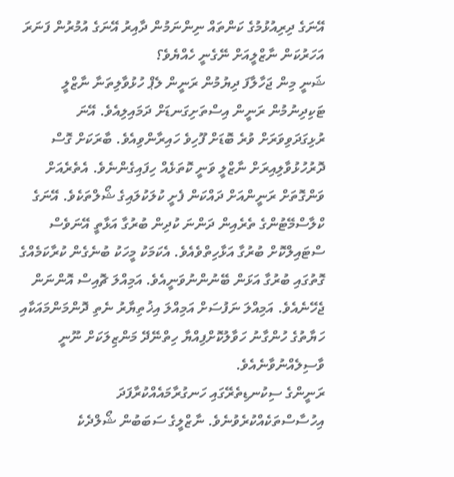އޭނަގެ ދިރިއުޅުމުގެ ކަންތައް ނިންނަމުން ދާއިރު އޭނަގެ އުމުރުން ފަނަރަ އަހަރުކަން ނާޒްލީއަށް ނޭގެނީ ހެއްޔެވެ؟
ޝަނީ މިން ޖަހާލާފަ ދިޔުމުން ރަނީން ލެޕް ހުޅުވާލިތަނާ ނާޒްލީ ޓަކިދިނުމުން ރަނީން އިސްތަށިގަނޑަށް ދަމައިލިއެވެ. އޭނަ ރުޅިގަދަވިވަރަށް ވުރެ ބޮޑަށް ފޫހިވެ ހައިރާންވިއެވެ. ބާރަކަށް ގޮސް ދޮރުހުޅުވާލިއިރަށް ނާޒްލީ ވަނީ ކޮތަޅެއް ހިފައިގެންނެވެ. އެތެރެއަށް ވަންގޮތަށް ރަނީންއަށް ދައްކަން ފެށީ ކުލަކުލައިގެ ޝޯލްތަކެވެ. އޭނަގެ ކްލާސްމޭޓުންގެ ތެރެއިން ދަންނަ ކުދިން ބުރުގާ އަޅާތީ އޭނަވެސް ސްޓައިލްކޮށް ބުރުގާ އަޅާހިތްވެއެވެ. އެކަމަކު މީހަކު ބުނެގެން ކުރާކަމެއްގެ ގޮތުގައި ބުރުގާ އަޅަން ބޭނުންނުވަނީއެވެ. އަމިއްލަ ޗޮއިސް އޮންނަން ޖެހޭނެއެވެ. އަމިއްލަ ނަފުސަށް އަމިއްލަ އިޚުތިޔާރު ނެތި ދޮންމަންމައަކާއި ހަޔާތުގެ ހުންގާނު ހަވާލުކޮށްފިއްޔާ ހިތްނޭދޭ މަންޒިލަކަށް ނޫނީ ވާސިލެއްނުވާނެއެވެ.
ރަނީންގެ ސިކުނޑިތެރޭގައި ހަނގުރާމައެއްކުރާފަދަ އިހުސާސްތަކެއްކުރެވުނެވެ. ނާޒްލީގެ ސަބަބުން ޝޯލްދެކެ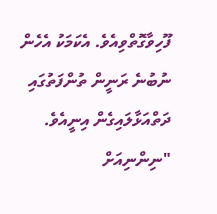ފޫހިވާގޮތްވިއެވެ. އެކަމަކު އެހެން ނުބުނެ ރަނީން ތުންފަތުގައި ދަތްއަޅާލައިގެން އިނީއެވެ.
"ނިންނިއަށް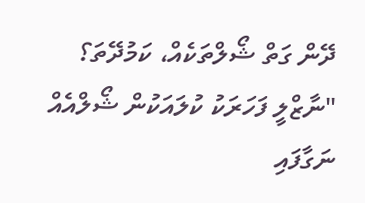ދޭން ގަތް ޝޯލްތަކެއް، ކަމުދޭތަ؟ "ނާޒްލީ ފަހަރަކު ކުލައަކުން ޝޯލްއެއް ނަގާފައި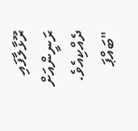ރޫޅާލާފައި ރަނީންއަށް ދެއްކިއެވެ.
"ބައްޕަ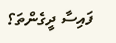ފައިސާ ދީގެންތަ؟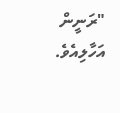"ރަނީން އަހާލިއެވެ.